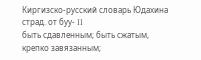Киргизско-русский словарь Юдахина
страд. от буу- II
быть сдавленным; быть сжатым, крепко завязанным;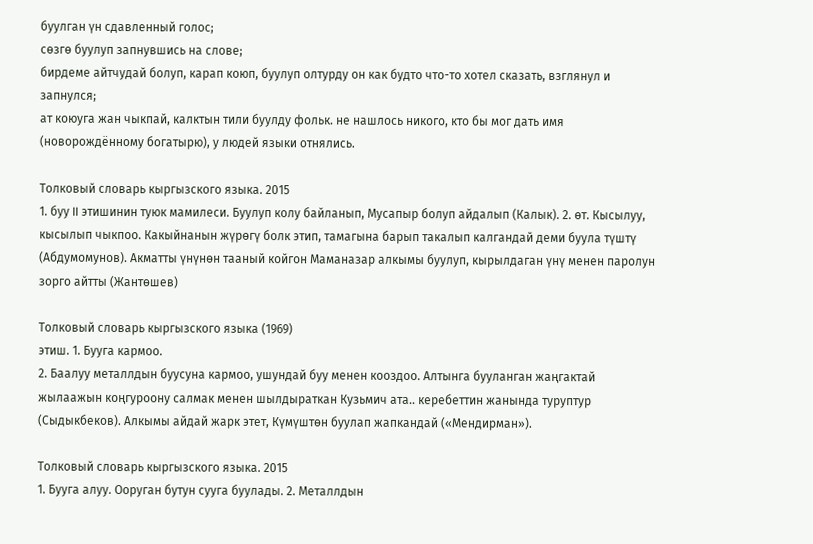буулган үн сдавленный голос;
сөзгө буулуп запнувшись на слове;
бирдеме айтчудай болуп, карап коюп, буулуп олтурду он как будто что-то хотел сказать, взглянул и запнулся;
ат коюуга жан чыкпай, калктын тили буулду фольк. не нашлось никого, кто бы мог дать имя (новорождённому богатырю), у людей языки отнялись.

Толковый словарь кыргызского языка. 2015
1. буу II этишинин туюк мамилеси. Буулуп колу байланып, Мусапыр болуп айдалып (Калык). 2. өт. Кысылуу, кысылып чыкпоо. Какыйнанын жүрөгү болк этип, тамагына барып такалып калгандай деми буула түштү (Абдумомунов). Акматты үнүнөн тааный койгон Маманазар алкымы буулуп, кырылдаган үнү менен паролун зорго айтты (Жантөшев)

Толковый словарь кыргызского языка (1969)
этиш. 1. Бууга кармоо.
2. Баалуу металлдын буусуна кармоо, ушундай буу менен кооздоо. Алтынга бууланган жаңгактай жылаажын коңгуроону салмак менен шылдыраткан Кузьмич ата.. керебеттин жанында туруптур (Сыдыкбеков). Алкымы айдай жарк этет, Күмүштөн буулап жапкандай («Мендирман»).

Толковый словарь кыргызского языка. 2015
1. Бууга алуу. Ооруган бутун сууга буулады. 2. Металлдын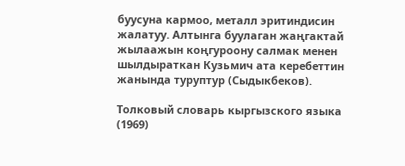буусуна кармоо, металл эритиндисин жалатуу. Алтынга буулаган жаңгактай жылаажын коңгуроону салмак менен шылдыраткан Кузьмич ата керебеттин жанында туруптур (Сыдыкбеков).

Толковый словарь кыргызского языка (1969)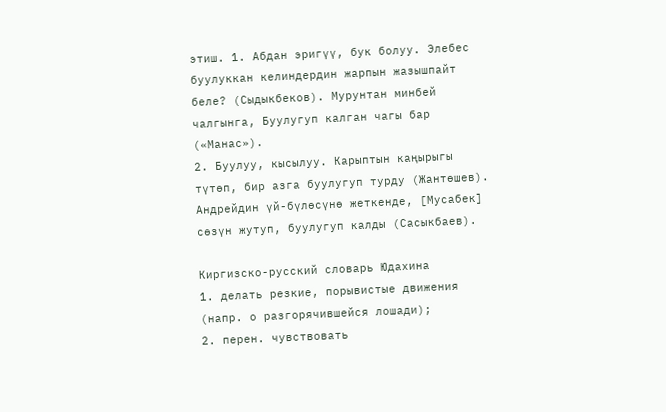этиш. 1. Абдан эригүү, бук болуу. Элебес буулуккан келиндердин жарпын жазышпайт беле? (Сыдыкбеков). Мурунтан минбей чалгынга, Буулугуп калган чагы бар («Манас»).
2. Буулуу, кысылуу. Карыптын каңырыгы түтөп, бир азга буулугуп турду (Жантөшев). Андрейдин үй-бүлөсүнө жеткенде, [Мусабек] сөзүн жутуп, буулугуп калды (Сасыкбаев).

Киргизско-русский словарь Юдахина
1. делать резкие, порывистые движения (напр. о разгорячившейся лошади);
2. перен. чувствовать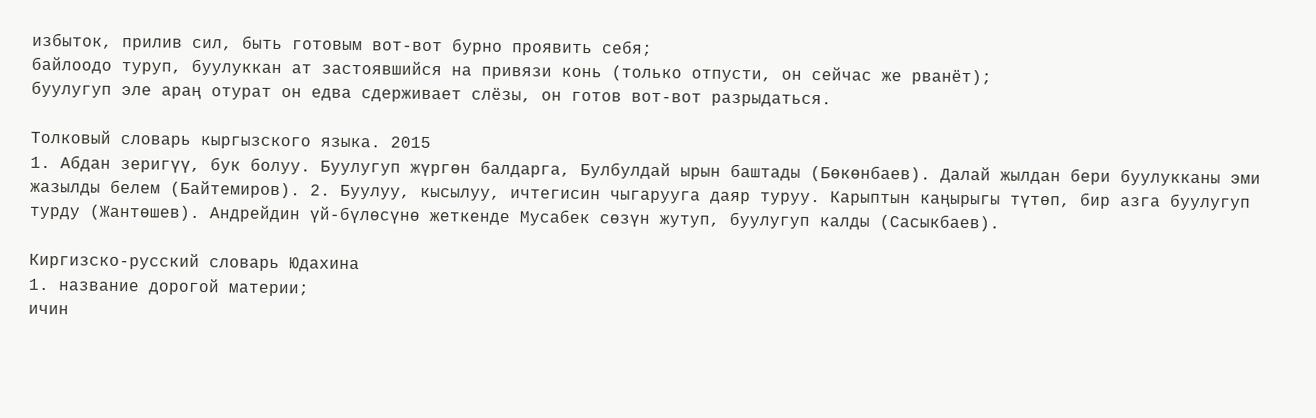избыток, прилив сил, быть готовым вот-вот бурно проявить себя;
байлоодо туруп, буулуккан ат застоявшийся на привязи конь (только отпусти, он сейчас же рванёт);
буулугуп эле араң отурат он едва сдерживает слёзы, он готов вот-вот разрыдаться.

Толковый словарь кыргызского языка. 2015
1. Абдан зеригүү, бук болуу. Буулугуп жүргөн балдарга, Булбулдай ырын баштады (Бөкөнбаев). Далай жылдан бери буулукканы эми жазылды белем (Байтемиров). 2. Буулуу, кысылуу, ичтегисин чыгарууга даяр туруу. Карыптын каңырыгы түтөп, бир азга буулугуп турду (Жантөшев). Андрейдин үй-бүлөсүнө жеткенде Мусабек сөзүн жутуп, буулугуп калды (Сасыкбаев).

Киргизско-русский словарь Юдахина
1. название дорогой материи;
ичин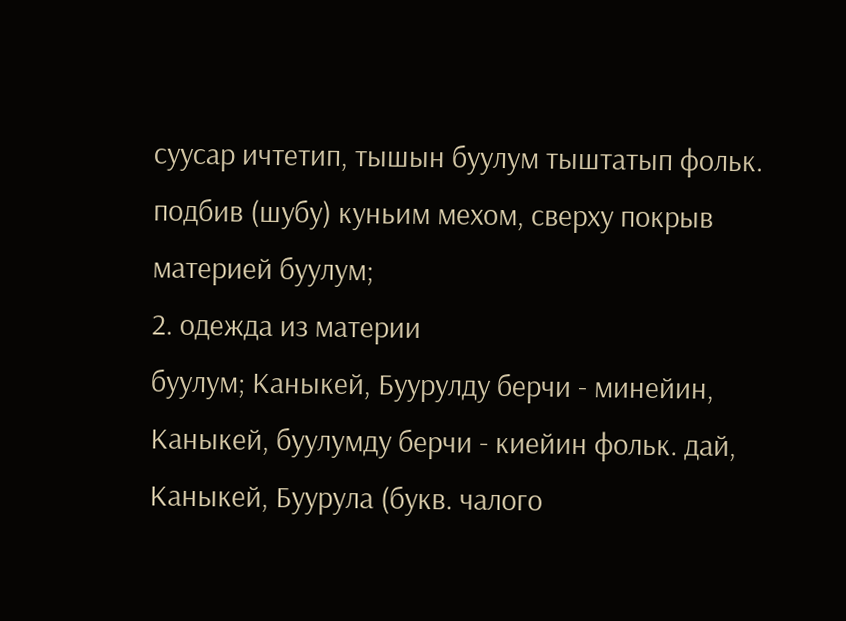суусар ичтетип, тышын буулум тыштатып фольк. подбив (шубу) куньим мехом, сверху покрыв материей буулум;
2. одежда из материи
буулум; Каныкей, Буурулду берчи - минейин, Каныкей, буулумду берчи - киейин фольк. дай, Каныкей, Буурула (букв. чалого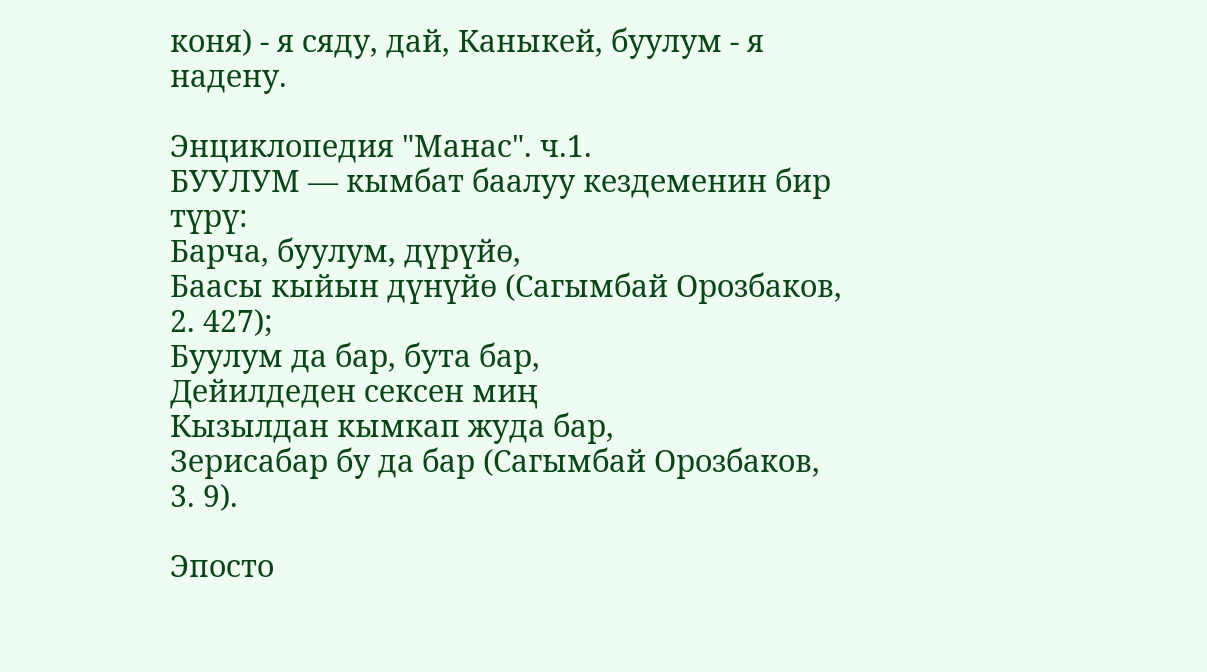коня) - я сяду, дай, Каныкей, буулум - я надену.

Энциклопедия "Манас". ч.1.
БУУЛУМ — кымбат баалуу кездеменин бир түрү:
Барча, буулум, дүрүйө,
Баасы кыйын дүнүйө (Сагымбай Орозбаков, 2. 427);
Буулум да бар, бута бар,
Дейилдеден сексен миң
Кызылдан кымкап жуда бар,
Зерисабар бу да бар (Сагымбай Орозбаков, 3. 9).

Эпосто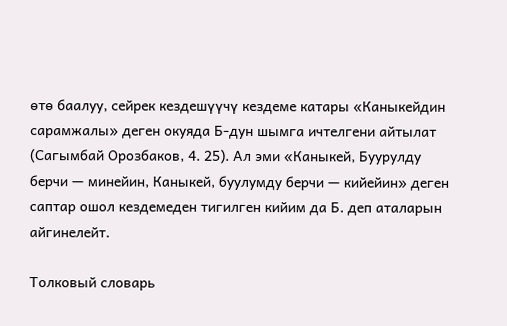өтө баалуу, сейрек кездешүүчү кездеме катары «Каныкейдин сарамжалы» деген окуяда Б-дун шымга ичтелгени айтылат (Сагымбай Орозбаков, 4. 25). Ал эми «Каныкей, Буурулду берчи — минейин, Каныкей, буулумду берчи — кийейин» деген саптар ошол кездемеден тигилген кийим да Б. деп аталарын айгинелейт.

Толковый словарь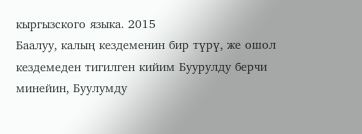кыргызского языка. 2015
Баалуу, калың кездеменин бир түрү, же ошол кездемеден тигилген кийим Буурулду берчи минейин, Буулумду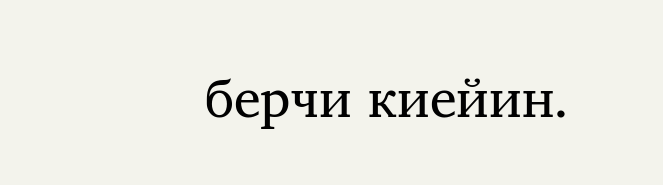берчи киейин.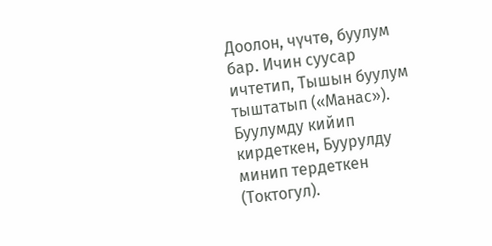Доолон, чүчтө, буулум бар. Ичин суусар ичтетип, Тышын буулум тыштатып («Манас»). Буулумду кийип кирдеткен, Буурулду минип тердеткен (Токтогул).